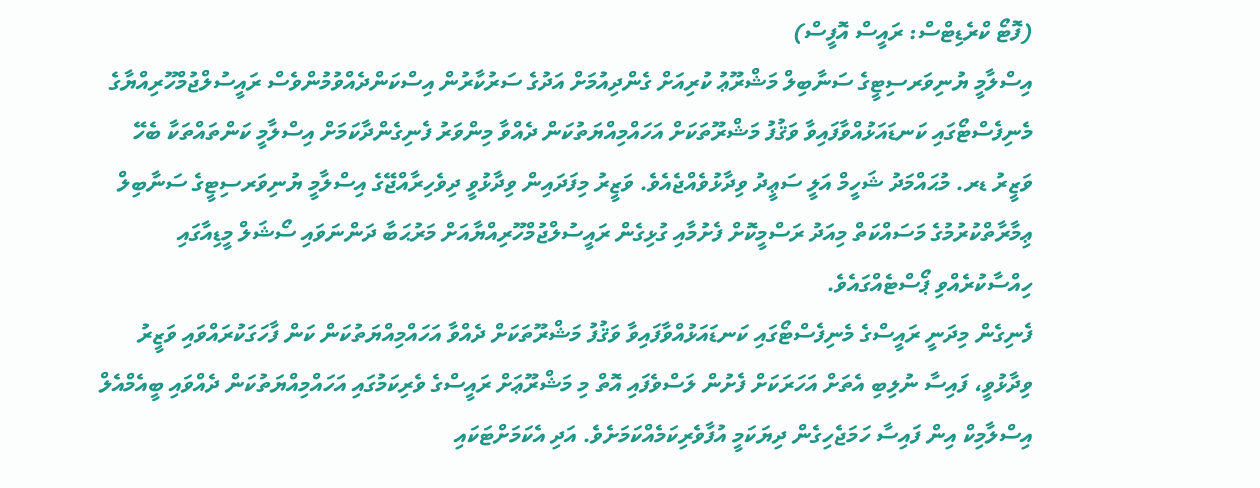(ފޮޓޯ ކްރެޑިޓްސް: ރައީސް އޮފީސް)
އިސްލާމީ ޔުނިވަރސިޓީގެ ސަނާބިލް މަޝްރޫޢު ކުރިއަށް ގެންދިއުމަށް އަދުގެ ސަރުކާރުން އިސްކަންދެއްވުމުންވެސް ރައީސުލްޖުމްހޫރިއްޔާގެ މެނިފެސްޓޯގައި ކަނޑައަޅުއްވާފައިވާ ވަޤުފު މަޝްރޫތަކަށް އަހައްމިއްޔަތުކަން ދެއްވާ މިންވަރު ފެނިގެންދާކަމަށް އިސްލާމީ ކަންތައްތަކާ ބެހޭ ވަޒީރު ޑރ. މުޙައްމަދު ޝަހީމް އަލީ ސަޢީދު ވިދާޅުވެއްޖެއެވެ. ވަޒީރު މިފަދައިން ވިދާޅުވީ ދިވެހިރާއްޖޭގެ އިސްލާމީ ޔުނިވަރސިޓީގެ ސަނާބިލް ޢިމާރާތްކުރުމުގެ މަސައްކަތް މިއަދު ރަސްމީކޮށް ފެށުމާއި ގުޅިގެން ރައީސުލްޖުމްހޫރިއްޔާއަށް މަރުޙަބާ ދަންނަވައި ސޯޝަލް މީޑިއާގައި ހިއްސާކުރެއްވި ޕޯސްޓެއްގައެވެ.
ފެނިގެން މިދަނީ ރައީސްގެ މެނިފެސްޓޯގައި ކަނޑައަޅުއްވާފައިވާ ވަޤުފު މަޝްރޫތަކަށް ދެއްވާ އަހައްމިއްޔަތުކަން ކަން ފާހަގަކުރައްވައި ވަޒީރު ވިދާޅުވީ، ފައިސާ ނުލިބި އެތަށް އަހަރަކަށް ފެށުން ލަސްވެފައި އޮތް މި މަޝްރޫޢަށް ރައީސްގެ ވެރިކަމުގައި އަހައްމިއްޔަތުކަން ދެއްވައި ބީއެމްއެލް އިސްލާމިކް އިން ފައިސާ ހަމަޖެހިގެން ދިޔަކަމީ އުފާވެރިކަމެއްކަމަށެވެ. އަދި އެކަމަށްޓަކައި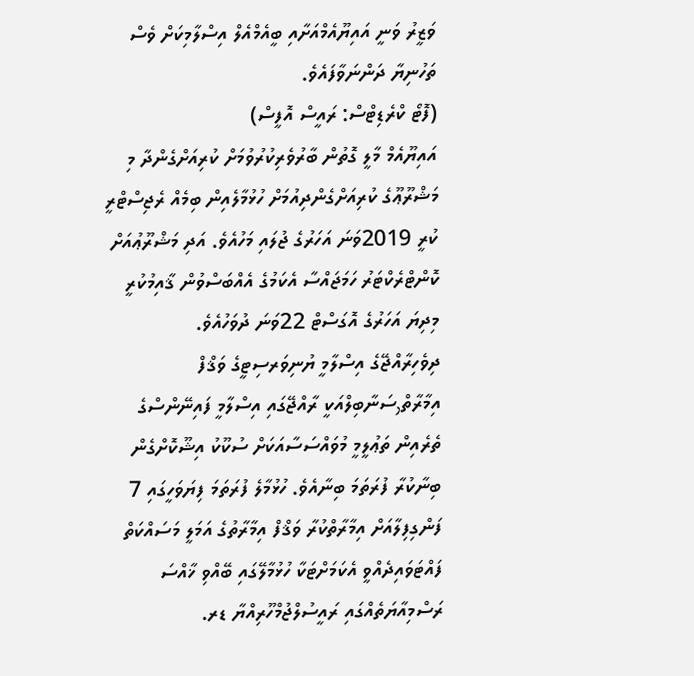ވަޒީރު ވަނީ އައިޔޫއެމްއަށާއި ބީއެމްއެލް އިސްލާމިކަށް ވެސް ތަހުނިޔާ ދަންނަވާފައެވެ.
(ފޮޓޯ ކްރެޑިޓްސް: ރައީސް އޮފީސް)
އައިޔޫއެމް މާލީ ގޮތުން ބާރުވެރިކުރުވުމަށް ކުރިއަށްގެންދާ މި މަޝްރޫޢޫގެ ކުރިއަށްގެންދިއުމަށް ހުޅުމާލެއިން ބިމެއް ރެޖިސްޓްރީ ކުރީ 2019ވަނަ އަހަރުގެ ޖުލައި މަހުއެވެ. އަދި މަޝްރޫޢުއަށް ކޮންޓްރެކްޓަރު ހަމަޖައްސާ އެކަމުގެ އެއްބަސްވުން ޤާއިމުކުރީ މިދިޔަ އަހަރުގެ އޮގަސްޓް 22ވަނަ ދުވަހުއެވެ.
ދިވެހިރާއްޖޭގެ އިސްލާމީ ޔުނިވަރސިޓީގެ ވަޤްފް އިމާރާތް٫ސަނާބިލްއަކީ ރާއްޖޭގައި އިސްލާމީ ފައިނޭންސްގެ ތެރެއިން ތަޢުލީމީ މުވައްސަސާއަކަށް ސުކޫކު އިޝޫކޮށްގެން ބިނާކުރާ ފުރަތަމަ ބިނާއެވެ. ހުޅުމާލެ ފުރަތަމަ ފިޔަވަހީގައި 7 ފަންގިފިލާއަށް އިމާރާތްކުރާ ވަޤްފް އިމާރާތުގެ އަމަލީ މަސައްކަތް ފައްޓަވައިދެއްވީ އެކަމަށްޓަކާ ހުޅުމާލޭގައި ބޭއްވި ޚާއްސަ ރަސްމިއާޔަތެއްގައި ރައީސުލްޖުމްހޫރިއްޔާ ޑރ.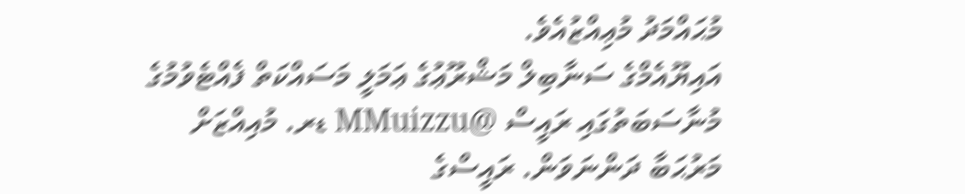މުޙައްމަދު މުޢިއްޒުއެވެ.
އައިޔޫއެމްގެ ސަނާބިލް މަޝްރޫޢުގެ ޢަމަލީ މަސައްކަތް ފެއްޓެވުމުގެ މުނާސަބަތުގައި ރައީސް @MMuizzu ޑރ. މުއިއްޒަށް މަރުޙަބާ ދަންނަވަން. ރައީސްގެ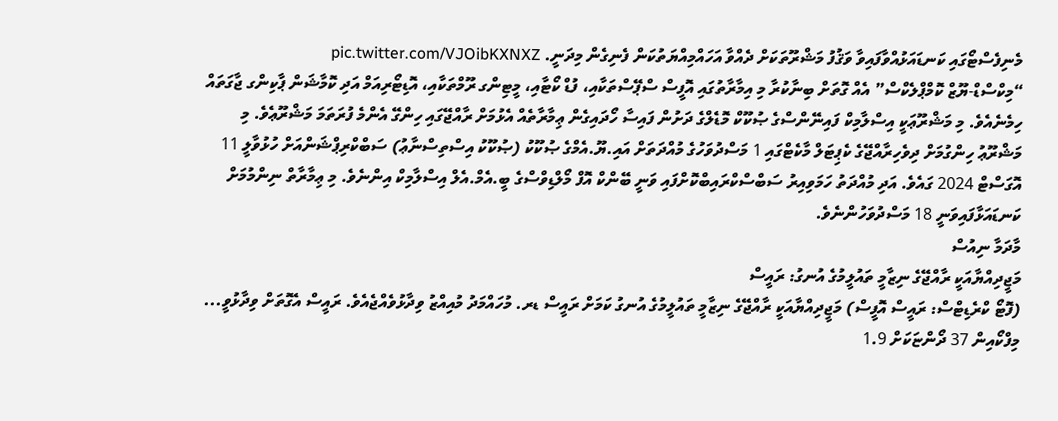މެނިފެސްޓޯގައި ކަނޑައަޅުއްވާފައިވާ ވަޤުފު މަޝްރޫތަކަށް ދެއްވާ އަހައްމިއްޔަތުކަން ފެނިގެން މިދަނީ. pic.twitter.com/VJOibKXNXZ
“މިކްސްޑް-ޔޫޒް ކޮމްޕްލެކްސް” އެއް ގޮތަށް ބިނާކުރާ މި އިމާރާތުގައި އޮފީސް ސްޕޭސްތަކާއި، ފުޑް ކޯޓާއި، މީޓިންގ ރޫމްތަކާއި، އޮޑިޓޯރިއަމް އަދި ކޮމާޝަން ޕާކިންގ ޖާގަތައް ހިމެނެއެވެ. މި މަޝްރޫޢަކީ އިސްލާމިކް ފައިނޭންސްގެ ޞުކޫކް މޮޑެލްގެ ދަށުން ފައިސާ ހޯދައިގެން ޢިމާރާތެއް އެޅުމަށް ރާއްޖޭގައި ހިންގޭ އެންމެ ފުރަތަމަ މަޝްރޫޢެވެ. މި މަޝްރޫޢު ހިންގުމަށް ދިވެހިރާއްޖޭގެ ކެޕިޓަލް މާކެޓްގައި 1 މަސްދުވަހުގެ މުއްދަތަށް އައި.ޔޫ.އެމްގެ ޞުކޫކު (ޞުކޫކު އިސްތިސްނާޢު) ސަބްކްރިޕްޝަންއަށް ހުޅުވާލީ 11 އޮގަސްޓް 2024 ގައެވެ. އަދި މުއްދަތު ހަމަވިއިރު ސަބްސްކްރައިބްކޮށްފައި ވަނީ ބޭންކް އޮފް މޯލްޑިވްސްގެ ބީ.އެމް.އެލް އިސްލާމިކް އިންނެވެ. މި ޢިމާރާތް ނިންމުމަށް ކަނޑައަޅާފައިވަނީ 18 މަސްދުވަހުންނެވެ.
މާދަމާ ނިއުސް
މަޖީދިއްޔާއަކީ ރާއްޖޭގެ ނިޒާމީ ތައުލީމުގެ އުނގު: ރައީސް
(ފޮޓޯ ކްރެޑިޓްސް: ރައީސް އޮފީސް) މަޖީދިއްޔާއަކީ ރާއްޖޭގެ ނިޒާމީ ތައުލީމުގެ އުނގު ކަމަށް ރައީސް ޑރ. މުހައްމަދު މުއިއްޒު ވިދާޅުވެއްޖެއެވެ. ރައީސް އެގޮތަށް ވިދާޅުވީ...
މިފްކޯއިން 37 ދޯންޏަކަށް 1.9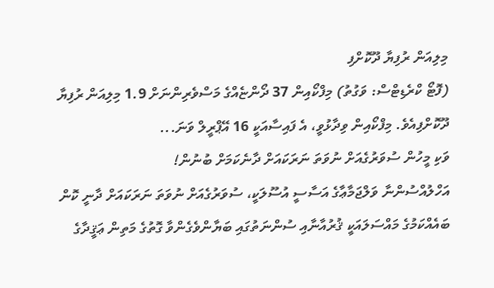މިލިއަން ރުފިޔާ ދޫކޮށްފި
(ފޮޓޯ ކްރެޑިޓްސް: ވަގުތު) މިފްކޯއިން 37 ދޯންޏެއްގެ މަސްވެރިންނަށް 1.9 މިލިއަން ރުފިޔާ ދޫކޮށްފިއެވެ. މިފްކޯއިން ވިދާޅުވީ، އެ ފައިސާއަކީ 16 އޭޕްރީލް ވަނަ...
ވަކި މީހުން ސުވަރުގެއަށް ނުވަތަ ނަރަކައަށް ދާނެކަމަށް ބުނުން!
އަހްލުއްސުންނާ ވަލްޖަމާޢާގެ އަސާސީ އުސޫލަކީ، ސުވަރުގެއަށް ނުވަތަ ނަރަކައަށް ދާނީ ކޮން ބައެއްކަމުގެ މައްސަލައަކީ ޤުރުއާނާއި ސުންނަތުގައި ބަޔާންވެގެންވާ ގޮތުގެ މަތިން ޢަޤީދާގެ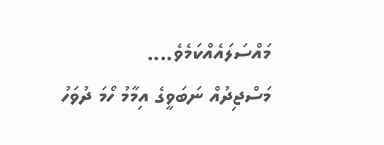މައްސަލައެއްކަމެވެ....
މަސްޖިދުއް ނަބަވީގެ އިމާމު ހޯމަ ދުވަހު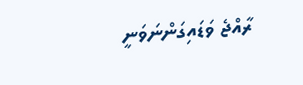ރާއްޖެ ވަޑައިގަންނަވަނީ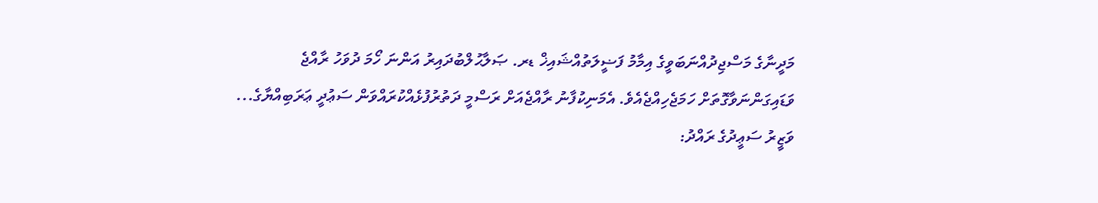މަދީނާގެ މަސްޖިދުއްނަބަވީގެ އިމާމު ފަޟީލަތުއްޝައިޚް ޑރ. ޞަލާޙުލްބުދައިރު އަންނަ ހޯމަ ދުވަހު ރާއްޖެ ވަޑައިގަންނަވާގޮތަށް ހަމަޖެހިއްޖެއެވެ. އެމަނިކުފާނު ރާއްޖެއަށް ރަސްމީ ދަތުރުފުޅެއްކުރައްވަން ސަޢުދީ ޢަރަބިއްޔާގެ...
ވަޒީރު ސަޢީދުގެ ރައްދު: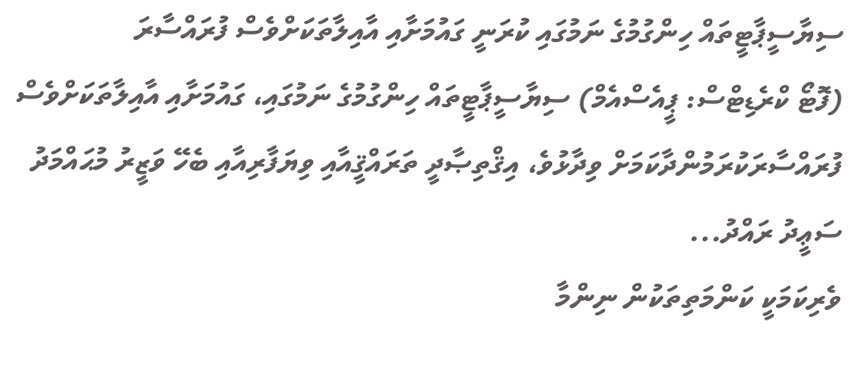ސިޔާސީޕާޓީތައް ހިންގުމުގެ ނަމުގައި ކުރަނީ ގައުމަށާއި އާއިލާތަކަށްވެސް ފުރައްސާރަ
(ފޮޓޯ ކްރެޑިޓްސް: ޕީއެސްއެމް) ސިޔާސީޕާޓީތައް ހިންގުމުގެ ނަމުގައި، ގައުމަށާއި އާއިލާތަކަށްވެސް ފުރައްސާރަކުރަމުންދާކަމަށް ވިދާޅުވެ، އިޤްތިޞާދީ ތަރައްޤީއާއި ވިޔަފާރިއާއި ބެހޭ ވަޒީރު މުޙައްމަދު ސަޢީދު ރައްދު...
ވެރިކަމަކީ ކަންމަތިތަކުން ނިންމާ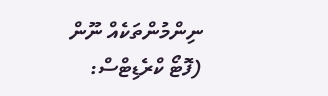ނިންމުންތަކެއް ނޫން
(ފޮޓޯ ކްރެޑިޓްސް: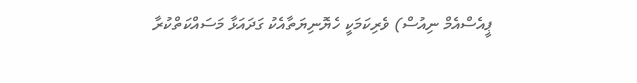ޕީއެސްއެމް ނިއުސް) ވެރިކަމަކީ ހެޔޮނިޔަތާއެކު ގަދައަޅާ މަސައްކަތްކުރާ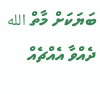ބަޔަކަށް މާތް الله ދެއްވާ އެއްޗެއް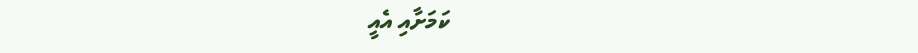ކަމަށާއި އެއީ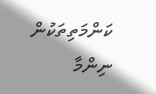ކަންމަތިތަކުން ނިންމާ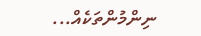ނިންމުންތަކެއް...